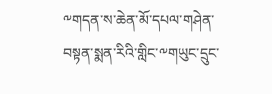༸གདན་ས་ཆེན་མོ་དཔལ་གཤེན་བསྟན་སྨན་རིའི་གླིང་༸གཡུང་དྲུང་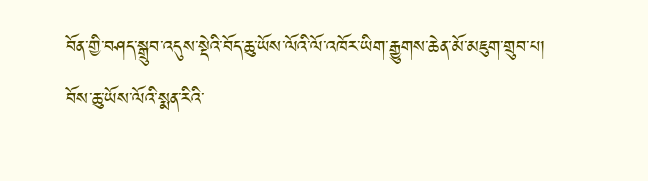བོན་གྱི་བཤད་སྒྲུབ་འདུས་སྡེའི་བོད་ཆུ་ཡོས་ལོའི་ལོ་འཁོར་ཡིག་རྒྱུགས་ཆེན་མོ་མཇུག་གྲུབ་པ།
བོས་ཆུ་ཡོས་ལོའི་སྨན་རིའི་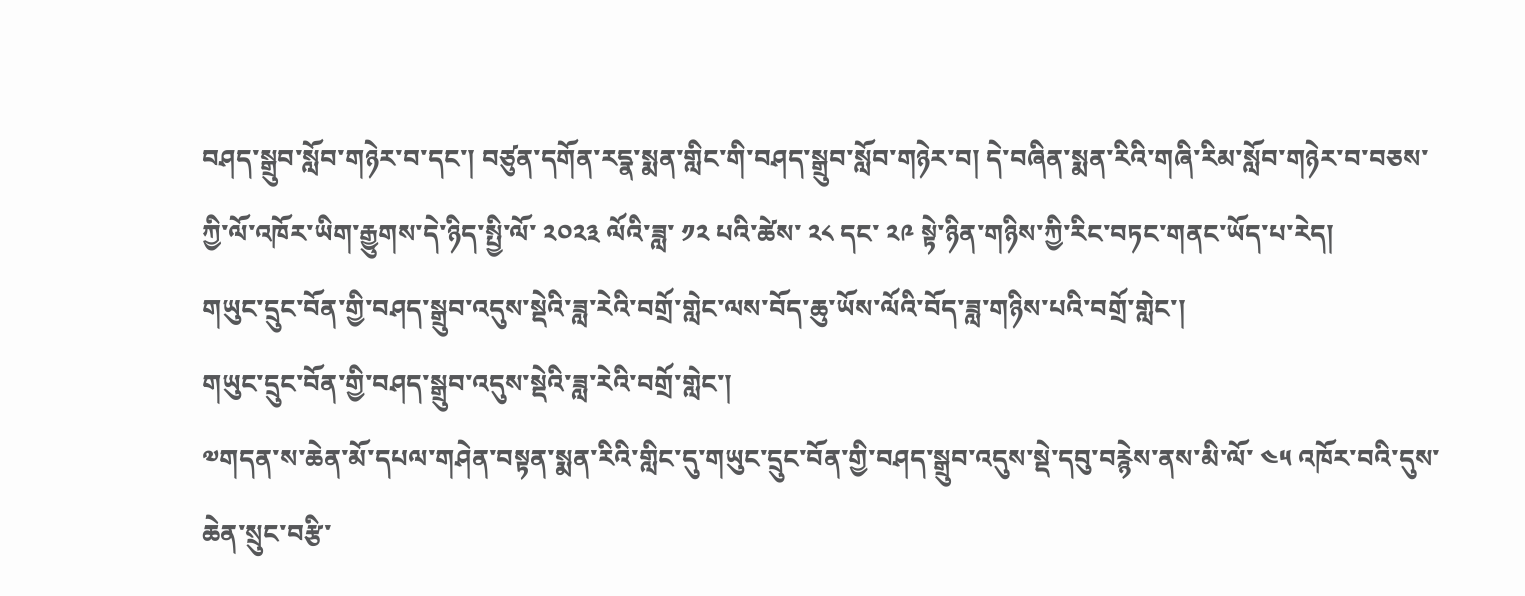བཤད་སྒྲུབ་སློབ་གཉེར་བ་དང་། བཙུན་དགོན་རདྣ་སྨན་གླིང་གི་བཤད་སྒྲུབ་སློབ་གཉེར་བ། དེ་བཞིན་སྨན་རིའི་གཞི་རིམ་སློབ་གཉེར་བ་བཅས་ཀྱི་ལོ་འཁོར་ཡིག་རྒྱུགས་དེ་ཉིད་སྤྱི་ལོ་ ༢༠༢༣ ལོའི་ཟླ་ ༡༢ པའི་ཚེས་ ༢༨ དང་ ༢༩ སྟེ་ཉིན་གཉིས་ཀྱི་རིང་བཏང་གནང་ཡོད་པ་རེད།
གཡུང་དྲུང་བོན་གྱི་བཤད་སྒྲུབ་འདུས་སྡེའི་ཟླ་རེའི་བགྲོ་གླེང་ལས་བོད་ཆུ་ཡོས་ལོའི་བོད་ཟླ་གཉིས་པའི་བགྲོ་གླེང་།
གཡུང་དྲུང་བོན་གྱི་བཤད་སྒྲུབ་འདུས་སྡེའི་ཟླ་རེའི་བགྲོ་གླེང་།
༧གདན་ས་ཆེན་མོ་དཔལ་གཤེན་བསྟན་སྨན་རིའི་གླིང་དུ་གཡུང་དྲུང་བོན་གྱི་བཤད་སྒྲུབ་འདུས་སྡེ་དབུ་བརྙེས་ནས་མི་ལོ་ ༤༥ འཁོར་བའི་དུས་ཆེན་སྲུང་བརྩི་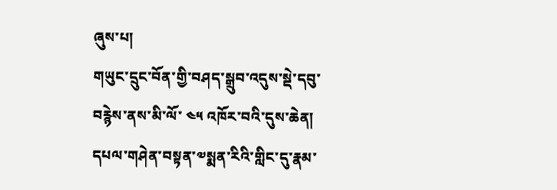ཞུས་པ།
གཡུང་དྲུང་བོན་གྱི་བཤད་སྒྲུབ་འདུས་སྡེ་དབུ་བརྙེས་ནས་མི་ལོ་ ༤༥ འཁོར་བའི་དུས་ཆེན།
དཔལ་གཤེན་བསྟན་༧སྨན་རིའི་གླིང་དུ་རྣམ་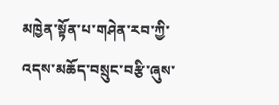མཁྱེན་སྟོན་པ་གཤེན་རབ་ཀྱི་འདས་མཆོད་བསྲུང་བརྩི་ཞུས་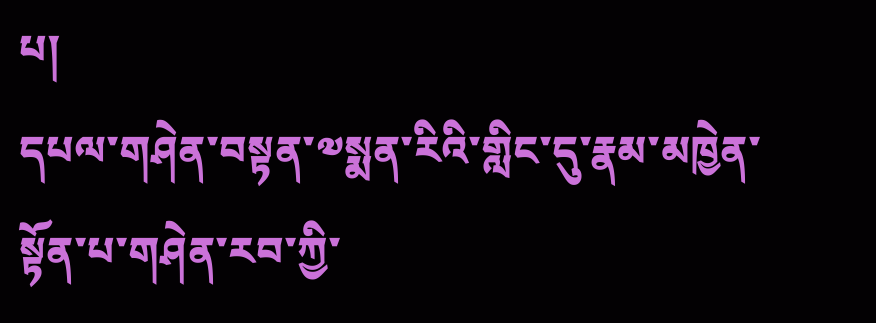པ།
དཔལ་གཤེན་བསྟན་༧སྨན་རིའི་གླིང་དུ་རྣམ་མཁྱེན་སྟོན་པ་གཤེན་རབ་ཀྱི་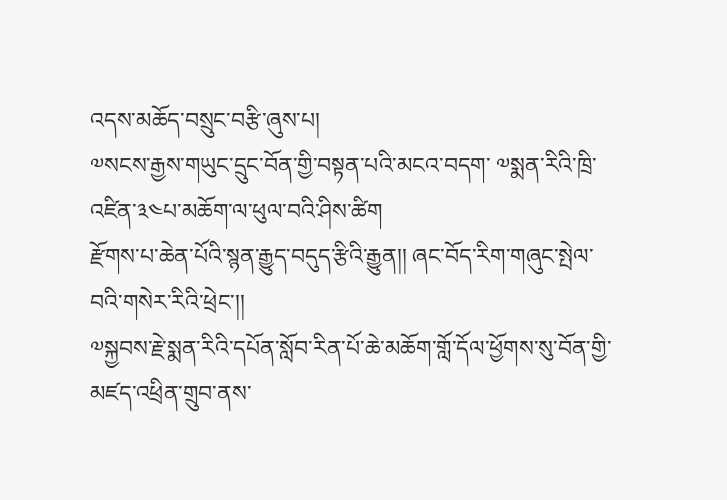འདས་མཆོད་བསྲུང་བརྩི་ཞུས་པ།
༧སངས་རྒྱས་གཡུང་དྲུང་བོན་གྱི་བསྟན་པའི་མངའ་བདག་ ༧སྨན་རིའི་ཁྲི་འཛིན་༣༤པ་མཆོག་ལ་ཕུལ་བའི་ཤིས་ཚིག
རྫོགས་པ་ཆེན་པོའི་སྙན་རྒྱུད་བདུད་རྩིའི་རྒྱུན།། ཞང་བོད་རིག་གཞུང་སྤེལ་བའི་གསེར་རིའི་ཕྲེང་།།
༧སྐྱབས་རྗེ་སྨན་རིའི་དཔོན་སློབ་རིན་པོ་ཆེ་མཆོག་གློ་དོལ་ཕྱོགས་སུ་བོན་གྱི་མཛད་འཕྲིན་གྲུབ་ནས་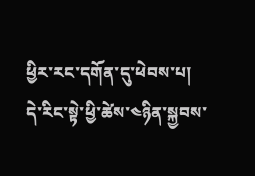ཕྱིར་རང་དགོན་དུ་ཕེབས་པ།
དེ་རིང་སྟེ་ཕྱི་ཚེས་༤ཉིན་སྐྱབས་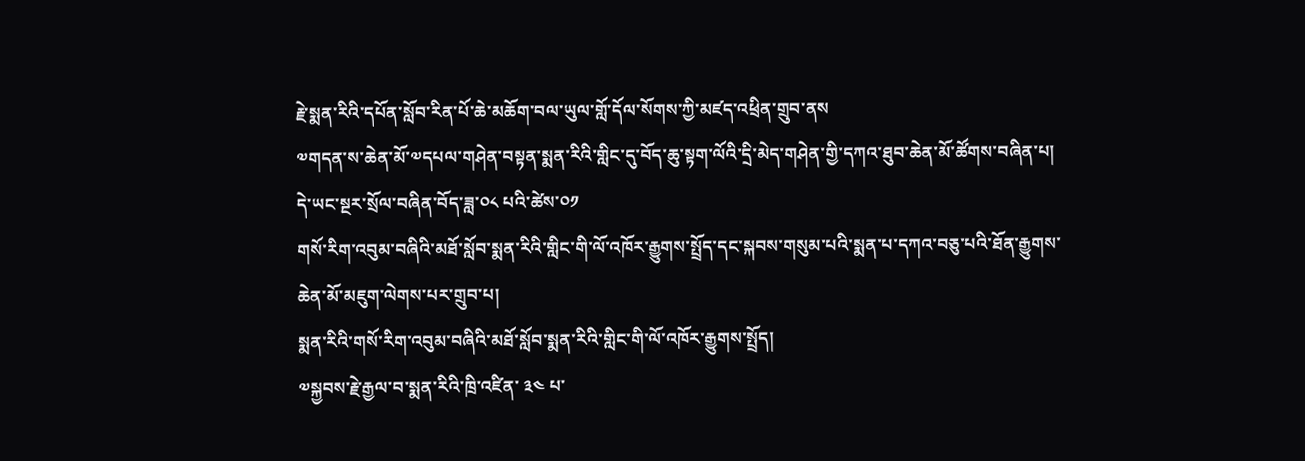རྗེ་སྨན་རིའི་དཔོན་སློབ་རིན་པོ་ཆེ་མཆོག་བལ་ཡུལ་གློ་དོལ་སོགས་ཀྱི་མཛད་འཕྲིན་གྲུབ་ནས
༧གདན་ས་ཆེན་མོ་༧དཔལ་གཤེན་བསྟན་སྨན་རིའི་གླིང་དུ་བོད་ཆུ་སྟག་ལོའི་དྲི་མེད་གཤེན་གྱི་དཀའ་ཐུབ་ཆེན་མོ་ཚོགས་བཞིན་པ།
དེ་ཡང་སྔར་སྲོལ་བཞིན་བོད་ཟླ་༠༨ པའི་ཚེས་༠༡
གསོ་རིག་འབུམ་བཞིའི་མཐོ་སློབ་སྨན་རིའི་གླིང་གི་ལོ་འཁོར་རྒྱུགས་སྤྲོད་དང་སྐབས་གསུམ་པའི་སྨན་པ་དཀའ་བཅུ་པའི་ཐོན་རྒྱུགས་ཆེན་མོ་མཇུག་ལེགས་པར་གྲུབ་པ།
སྨན་རིའི་གསོ་རིག་འབུམ་བཞིའི་མཐོ་སློབ་སྨན་རིའི་གླིང་གི་ལོ་འཁོར་རྒྱུགས་སྤྲོད།
༧སྐྱབས་རྗེ་རྒྱལ་བ་སྨན་རིའི་ཁྲི་འཛིན་ ༣༤ པ་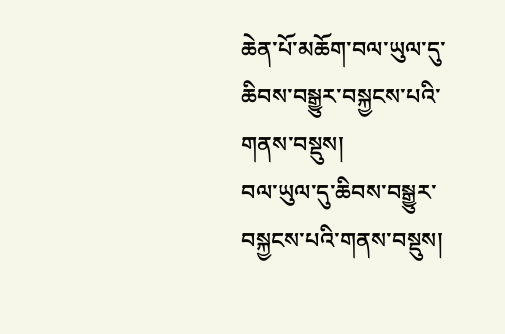ཆེན་པོ་མཆོག་བལ་ཡུལ་དུ་ཆིབས་བསྒྱུར་བསྐྱངས་པའི་གནས་བསྡུས།
བལ་ཡུལ་དུ་ཆིབས་བསྒྱུར་བསྐྱངས་པའི་གནས་བསྡུས།